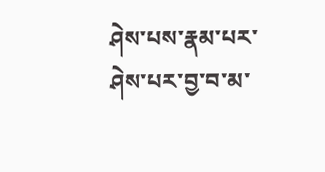ཤེས་པས་རྣམ་པར་ཤེས་པར་བྱ་བ་མ་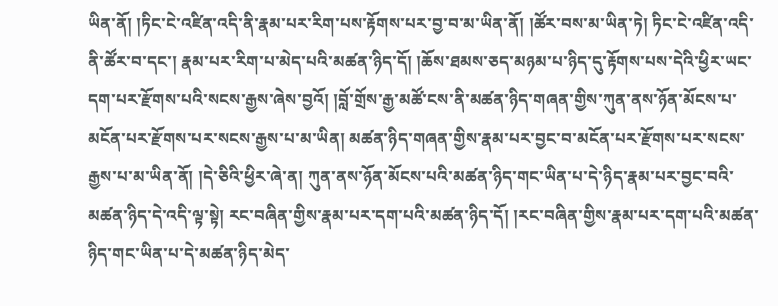ཡིན་ནོ། །ཏིང་ངེ་འཛིན་འདི་ནི་རྣམ་པར་རིག་པས་རྟོགས་པར་བྱ་བ་མ་ཡིན་ནོ། །ཚོར་བས་མ་ཡིན་ཏེ། ཏིང་ངེ་འཛིན་འདི་ནི་ཚོར་བ་དང་། རྣམ་པར་རིག་པ་མེད་པའི་མཚན་ཉིད་དོ། །ཆོས་ཐམས་ཅད་མཉམ་པ་ཉིད་དུ་རྟོགས་པས་དེའི་ཕྱིར་ཡང་དག་པར་རྫོགས་པའི་སངས་རྒྱས་ཞེས་བྱའོ། །བློ་གྲོས་རྒྱ་མཚོ་ངས་ནི་མཚན་ཉིད་གཞན་གྱིས་ཀུན་ནས་ཉོན་མོངས་པ་མངོན་པར་རྫོགས་པར་སངས་རྒྱས་པ་མ་ཡིན། མཚན་ཉིད་གཞན་གྱིས་རྣམ་པར་བྱང་བ་མངོན་པར་རྫོགས་པར་སངས་རྒྱས་པ་མ་ཡིན་ནོ། །དེ་ཅིའི་ཕྱིར་ཞེ་ན། ཀུན་ནས་ཉོན་མོངས་པའི་མཚན་ཉིད་གང་ཡིན་པ་དེ་ཉིད་རྣམ་པར་བྱང་བའི་མཚན་ཉིད་དེ་འདི་ལྟ་སྟེ། རང་བཞིན་གྱིས་རྣམ་པར་དག་པའི་མཚན་ཉིད་དོ། །རང་བཞིན་གྱིས་རྣམ་པར་དག་པའི་མཚན་ཉིད་གང་ཡིན་པ་དེ་མཚན་ཉིད་མེད་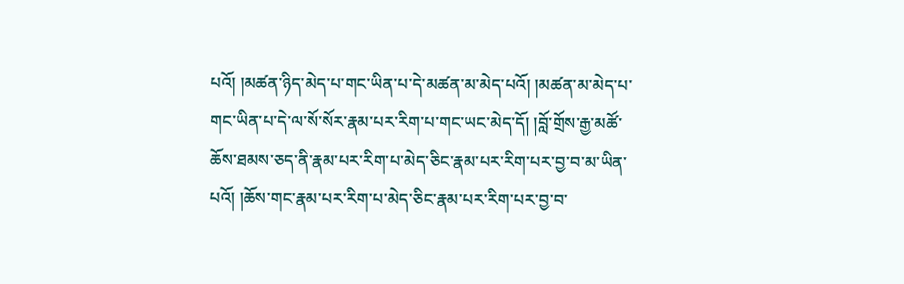པའོ། །མཚན་ཉིད་མེད་པ་གང་ཡིན་པ་དེ་མཚན་མ་མེད་པའོ། །མཚན་མ་མེད་པ་གང་ཡིན་པ་དེ་ལ་སོ་སོར་རྣམ་པར་རིག་པ་གང་ཡང་མེད་དོ། །བློ་གྲོས་རྒྱ་མཚོ་ཆོས་ཐམས་ཅད་ནི་རྣམ་པར་རིག་པ་མེད་ཅིང་རྣམ་པར་རིག་པར་བྱ་བ་མ་ཡིན་པའོ། །ཆོས་གང་རྣམ་པར་རིག་པ་མེད་ཅིང་རྣམ་པར་རིག་པར་བྱ་བ་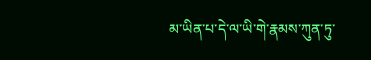མ་ཡིན་པ་དེ་ལ་ཡི་གེ་རྣམས་ཀུན་ཏུ་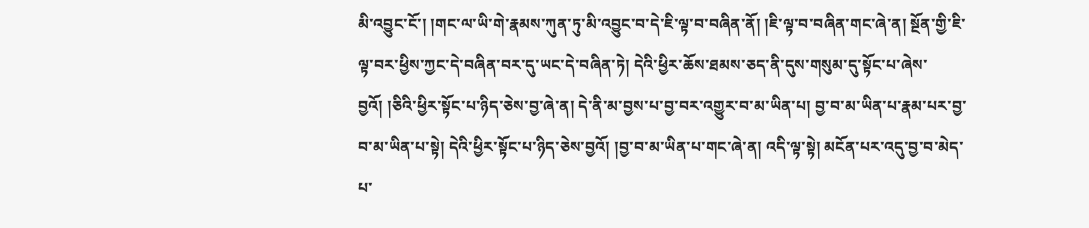མི་འབྱུང་ངོ་། །གང་ལ་ཡི་གེ་རྣམས་ཀུན་ཏུ་མི་འབྱུང་བ་དེ་ཇི་ལྟ་བ་བཞིན་ནོ། །ཇི་ལྟ་བ་བཞིན་གང་ཞེ་ན། སྔོན་གྱི་ཇི་ལྟ་བར་ཕྱིས་ཀྱང་དེ་བཞིན་བར་དུ་ཡང་དེ་བཞིན་ཏེ། དེའི་ཕྱིར་ཆོས་ཐམས་ཅད་ནི་དུས་གསུམ་དུ་སྟོང་པ་ཞེས་བྱའོ། །ཅིའི་ཕྱིར་སྟོང་པ་ཉིད་ཅེས་བྱ་ཞེ་ན། དེ་ནི་མ་བྱས་པ་བྱ་བར་འགྱུར་བ་མ་ཡིན་པ། བྱ་བ་མ་ཡིན་པ་རྣམ་པར་བྱ་བ་མ་ཡིན་པ་སྟེ། དེའི་ཕྱིར་སྟོང་པ་ཉིད་ཅེས་བྱའོ། །བྱ་བ་མ་ཡིན་པ་གང་ཞེ་ན། འདི་ལྟ་སྟེ། མངོན་པར་འདུ་བྱ་བ་མེད་པ་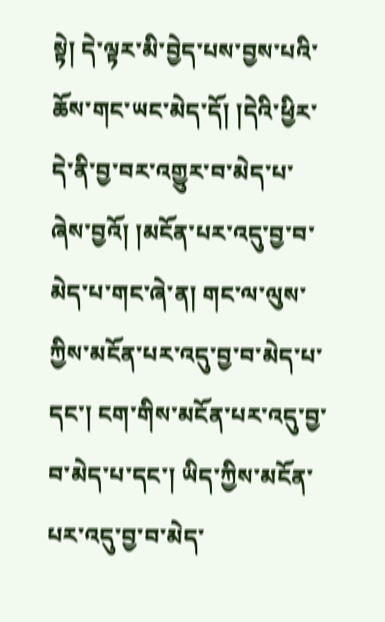སྟེ། དེ་ལྟར་མི་བྱེད་པས་བྱས་པའི་ཆོས་གང་ཡང་མེད་དོ། །དེའི་ཕྱིར་དེ་ནི་བྱ་བར་འགྱུར་བ་མེད་པ་ཞེས་བྱའོ། །མངོན་པར་འདུ་བྱ་བ་མེད་པ་གང་ཞེ་ན། གང་ལ་ལུས་ཀྱིས་མངོན་པར་འདུ་བྱ་བ་མེད་པ་དང་། ངག་གིས་མངོན་པར་འདུ་བྱ་བ་མེད་པ་དང་། ཡིད་ཀྱིས་མངོན་པར་འདུ་བྱ་བ་མེད་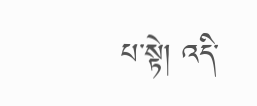པ་སྟེ། འདི་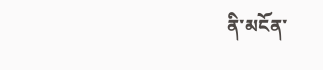ནི་མངོན་